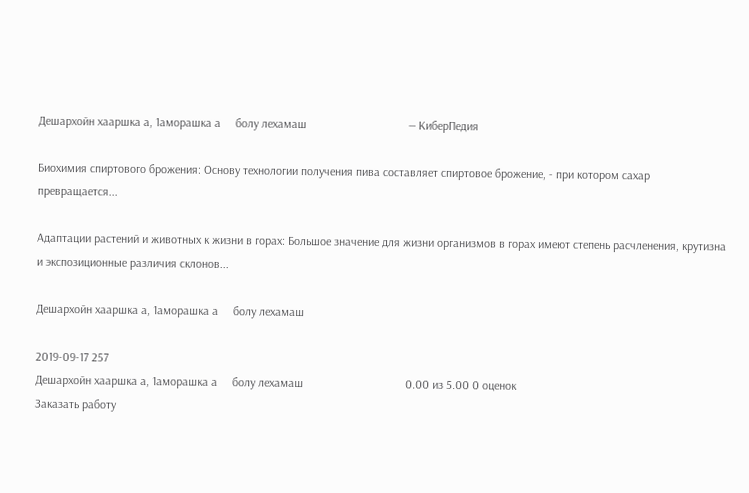Дешархойн хааршка а, 1аморашка а     болу лехамаш                                  — КиберПедия

Биохимия спиртового брожения: Основу технологии получения пива составляет спиртовое брожение, - при котором сахар превращается...

Адаптации растений и животных к жизни в горах: Большое значение для жизни организмов в горах имеют степень расчленения, крутизна и экспозиционные различия склонов...

Дешархойн хааршка а, 1аморашка а     болу лехамаш

2019-09-17 257
Дешархойн хааршка а, 1аморашка а     болу лехамаш                                  0.00 из 5.00 0 оценок
Заказать работу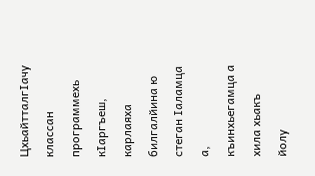ЦхьайтталгIачу классан  программехь кIаргъеш, карлаяха билгалйина ю стеган Iаламца а, къинхьегамца а хила хьакъ йолу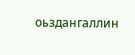оьздангаллин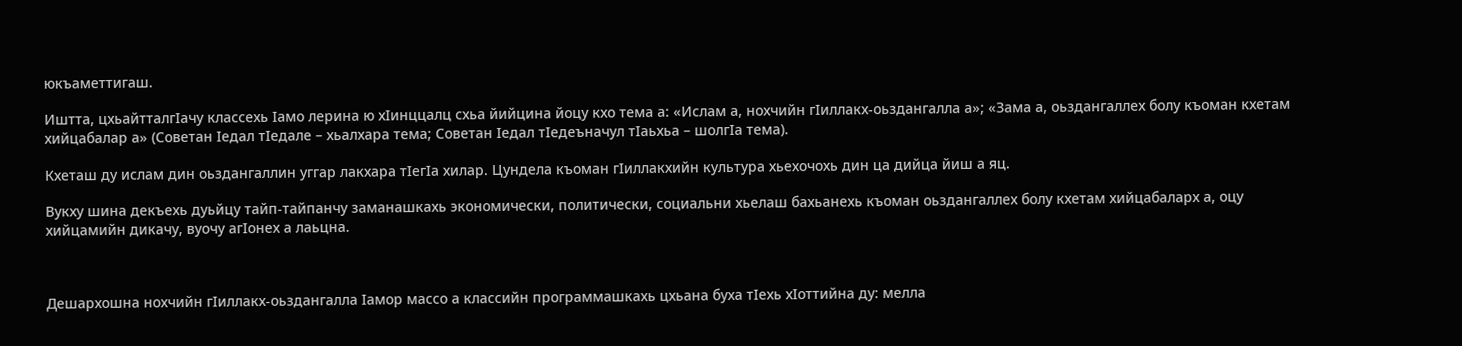юкъаметтигаш.

Иштта, цхьайтталгIачу классехь Iамо лерина ю хIинццалц схьа йийцина йоцу кхо тема а: «Ислам а, нохчийн гIиллакх-оьздангалла а»; «Зама а, оьздангаллех болу къоман кхетам хийцабалар а» (Советан Iедал тIедале – хьалхара тема; Советан Iедал тIедеъначул тIаьхьа – шолгIа тема).

Кхеташ ду ислам дин оьздангаллин уггар лакхара тIегIа хилар. Цундела къоман гIиллакхийн культура хьехочохь дин ца дийца йиш а яц.

Вукху шина декъехь дуьйцу тайп-тайпанчу заманашкахь экономически, политически, социальни хьелаш бахьанехь къоман оьздангаллех болу кхетам хийцабаларх а, оцу хийцамийн дикачу, вуочу агIонех а лаьцна.



Дешархошна нохчийн гIиллакх-оьздангалла Iамор массо а классийн программашкахь цхьана буха тIехь хIоттийна ду: мелла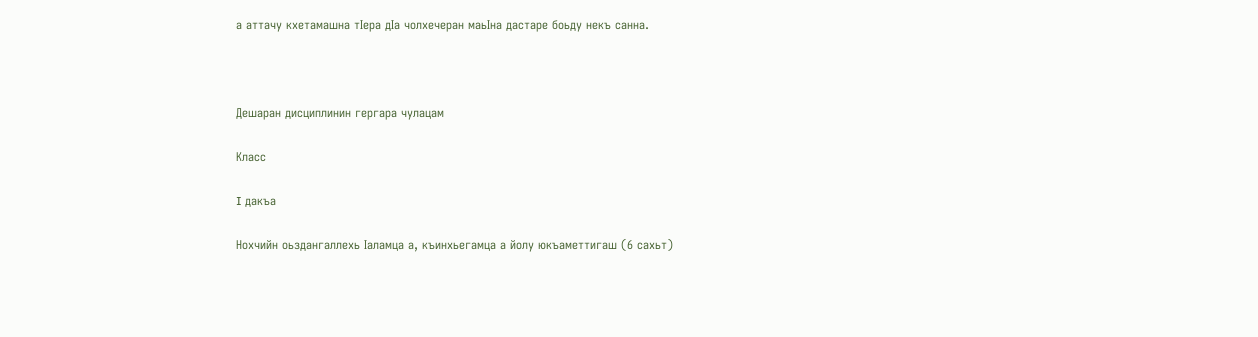а аттачу кхетамашна тIера дIа чолхечеран маьIна дастаре боьду некъ санна.



Дешаран дисциплинин гергара чулацам

Класс

I дакъа

Нохчийн оьздангаллехь Iаламца а, къинхьегамца а йолу юкъаметтигаш (6 сахьт)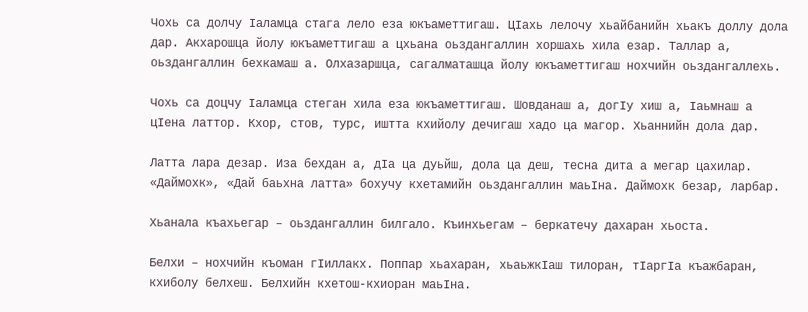Чохь са долчу Iаламца стага лело еза юкъаметтигаш. ЦIахь лелочу хьайбанийн хьакъ доллу дола дар. Акхарошца йолу юкъаметтигаш а цхьана оьздангаллин хоршахь хила езар. Таллар а, оьздангаллин бехкамаш а. Олхазаршца, сагалматашца йолу юкъаметтигаш нохчийн оьздангаллехь.

Чохь са доцчу Iаламца стеган хила еза юкъаметтигаш. Шовданаш а, догIу хиш а, Iаьмнаш а цIена латтор. Кхор, стов, турс, иштта кхийолу дечигаш хадо ца магор. Хьаннийн дола дар.

Латта лара дезар. Иза бехдан а, дIа ца дуьйш, дола ца деш, тесна дита а мегар цахилар. «Даймохк», «Дай баьхна латта» бохучу кхетамийн оьздангаллин маьIна. Даймохк безар, ларбар.

Хьанала къахьегар – оьздангаллин билгало. Къинхьегам – беркатечу дахаран хьоста.

Белхи – нохчийн къоман гIиллакх. Поппар хьахаран, хьаьжкIаш тилоран, тIаргIа къажбаран, кхиболу белхеш. Белхийн кхетош-кхиоран маьIна.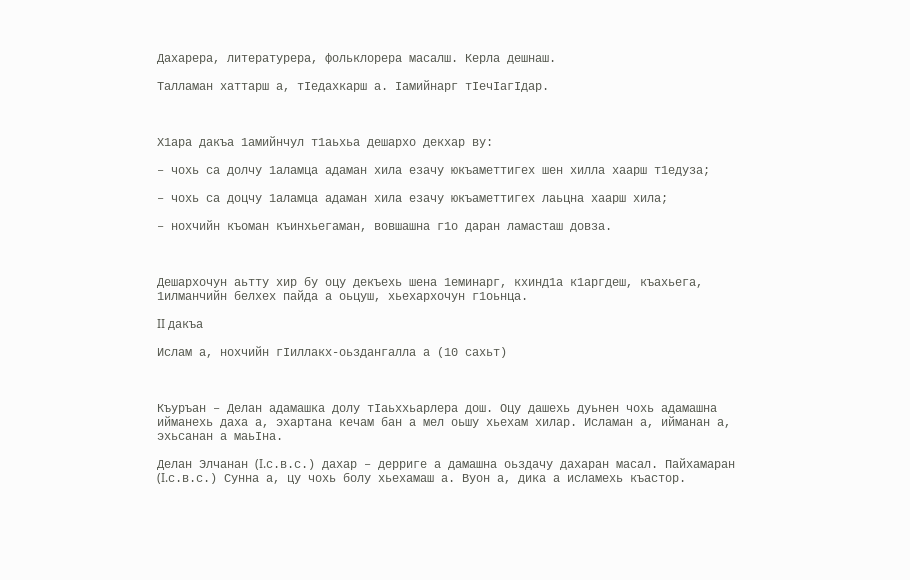Дахарера, литературера, фольклорера масалш. Керла дешнаш.

Талламан хаттарш а, тIедахкарш а. Iамийнарг тIечIагIдар.



Х1ара дакъа 1амийнчул т1аьхьа дешархо декхар ву:

– чохь са долчу 1аламца адаман хила езачу юкъаметтигех шен хилла хаарш т1едуза;

– чохь са доцчу 1аламца адаман хила езачу юкъаметтигех лаьцна хаарш хила;

– нохчийн къоман къинхьегаман, вовшашна г1о даран ламасташ довза.



Дешархочун аьтту хир бу оцу декъехь шена 1еминарг, кхинд1а к1аргдеш, къахьега, 1илманчийн белхех пайда а оьцуш, хьехархочун г1оьнца.

II дакъа

Ислам а, нохчийн гIиллакх-оьздангалла а (10 сахьт)



Къуръан – Делан адамашка долу тIаьххьарлера дош. Оцу дашехь дуьнен чохь адамашна ийманехь даха а, эхартана кечам бан а мел оьшу хьехам хилар. Исламан а, ийманан а, эхьсанан а маьIна.

Делан Элчанан (I.с.в.с.) дахар – дерриге а дамашна оьздачу дахаран масал. Пайхамаран (I.с.в.с.) Сунна а, цу чохь болу хьехамаш а. Вуон а, дика а исламехь къастор.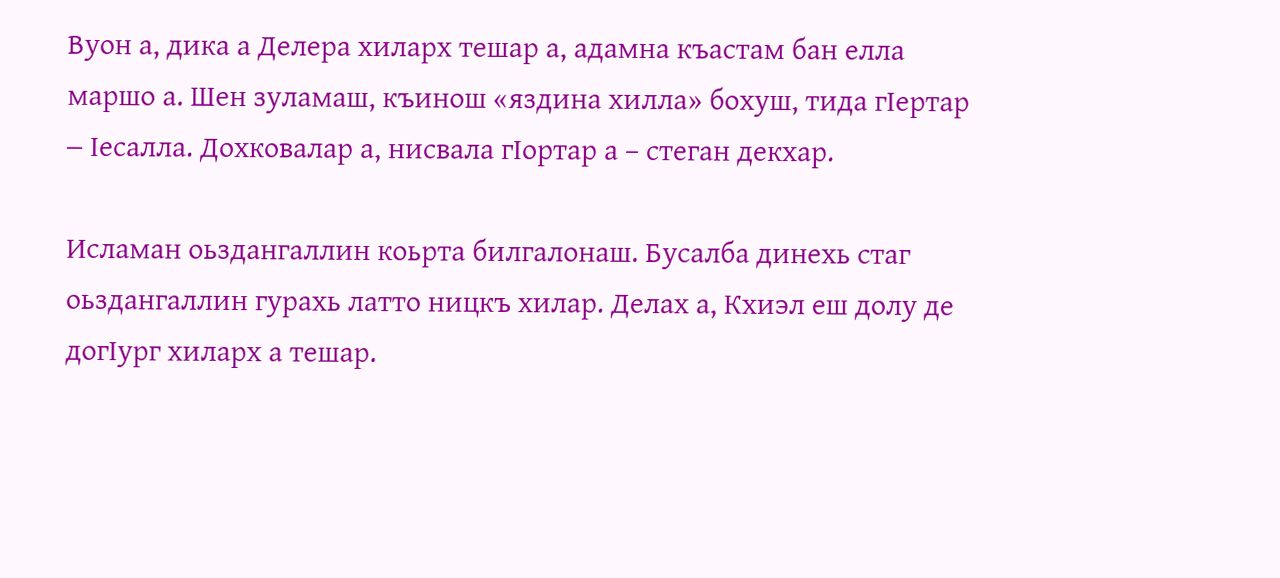Вуон а, дика а Делера хиларх тешар а, адамна къастам бан елла маршо а. Шен зуламаш, къинош «яздина хилла» бохуш, тида гIертар – Iесалла. Дохковалар а, нисвала гIортар а – стеган декхар.

Исламан оьздангаллин коьрта билгалонаш. Бусалба динехь стаг оьздангаллин гурахь латто ницкъ хилар. Делах а, Кхиэл еш долу де догIург хиларх а тешар.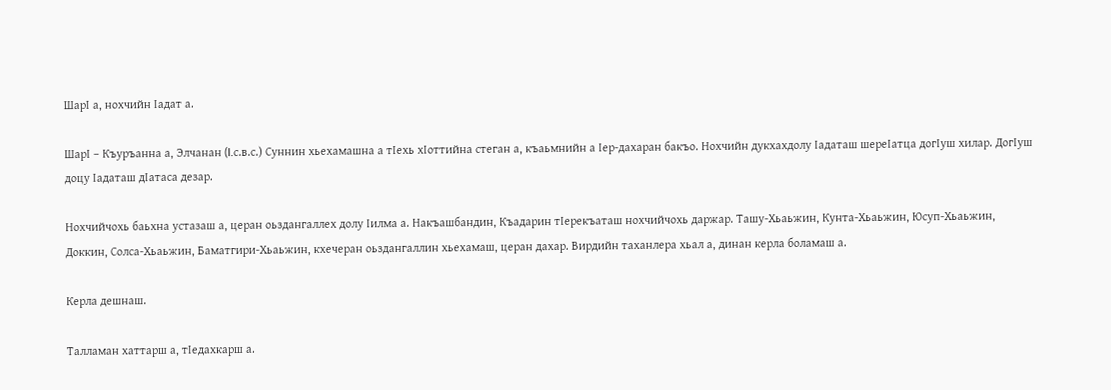ШарI а, нохчийн Iадат а.

ШарI – Къуръанна а, Элчанан (I.с.в.с.) Суннин хьехамашна а тIехь хIоттийна стеган а, къаьмнийн а Iер-дахаран бакъо. Нохчийн дукхахдолу Iадаташ шереIатца догIуш хилар. ДогIуш доцу Iадаташ дIатаса дезар.

Нохчийчохь баьхна устазаш а, церан оьздангаллех долу Iилма а. Накъашбандин, Къадарин тIерекъаташ нохчийчохь даржар. Ташу-Хьаьжин, Кунта-Хьаьжин, Юсуп-Хьаьжин, Доккин, Солса-Хьаьжин, Баматгири-Хьаьжин, кхечеран оьздангаллин хьехамаш, церан дахар. Вирдийн таханлера хьал а, динан керла боламаш а.

Керла дешнаш.

Талламан хаттарш а, тIедахкарш а.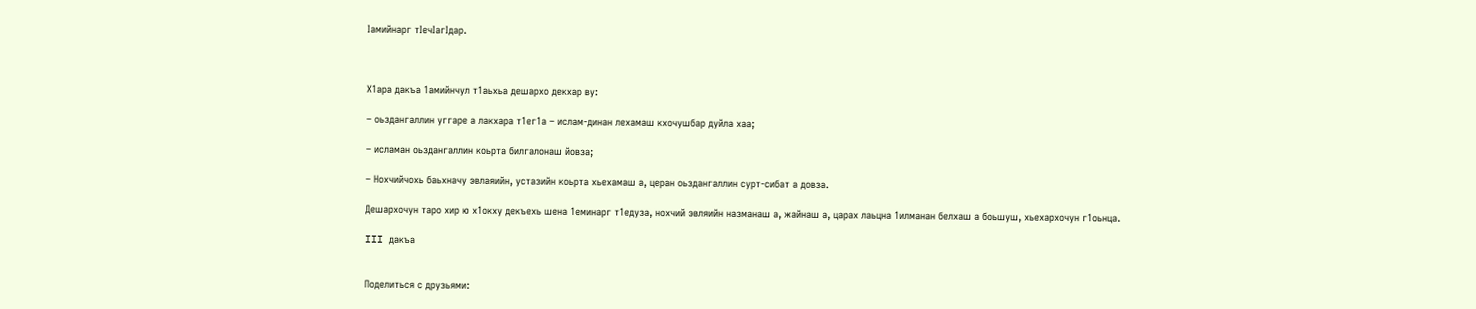Iамийнарг тIечIагIдар.



Х1ара дакъа 1амийнчул т1аьхьа дешархо декхар ву:

– оьздангаллин уггаре а лакхара т1ег1а – ислам-динан лехамаш кхочушбар дуйла хаа;

– исламан оьздангаллин коьрта билгалонаш йовза;

– Нохчийчохь баьхначу эвлаяийн, устазийн коьрта хьехамаш а, церан оьздангаллин сурт-сибат а довза.

Дешархочун таро хир ю х1окху декъехь шена 1еминарг т1едуза, нохчий эвляийн назманаш а, жайнаш а, царах лаьцна 1илманан белхаш а боьшуш, хьехархочун г1оьнца.

III дакъа


Поделиться с друзьями: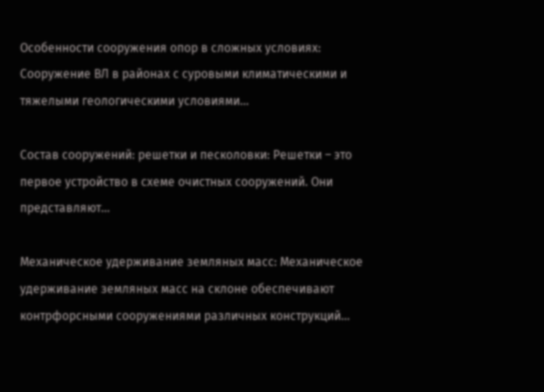Особенности сооружения опор в сложных условиях: Сооружение ВЛ в районах с суровыми климатическими и тяжелыми геологическими условиями...

Состав сооружений: решетки и песколовки: Решетки – это первое устройство в схеме очистных сооружений. Они представляют...

Механическое удерживание земляных масс: Механическое удерживание земляных масс на склоне обеспечивают контрфорсными сооружениями различных конструкций...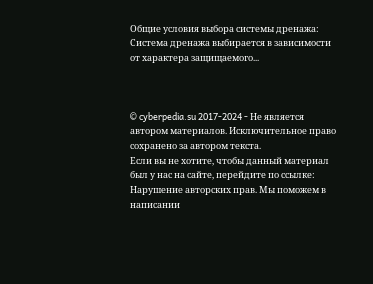Общие условия выбора системы дренажа: Система дренажа выбирается в зависимости от характера защищаемого...



© cyberpedia.su 2017-2024 - Не является автором материалов. Исключительное право сохранено за автором текста.
Если вы не хотите, чтобы данный материал был у нас на сайте, перейдите по ссылке: Нарушение авторских прав. Мы поможем в написании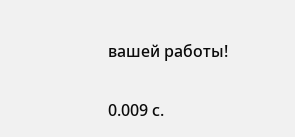вашей работы!

0.009 с.